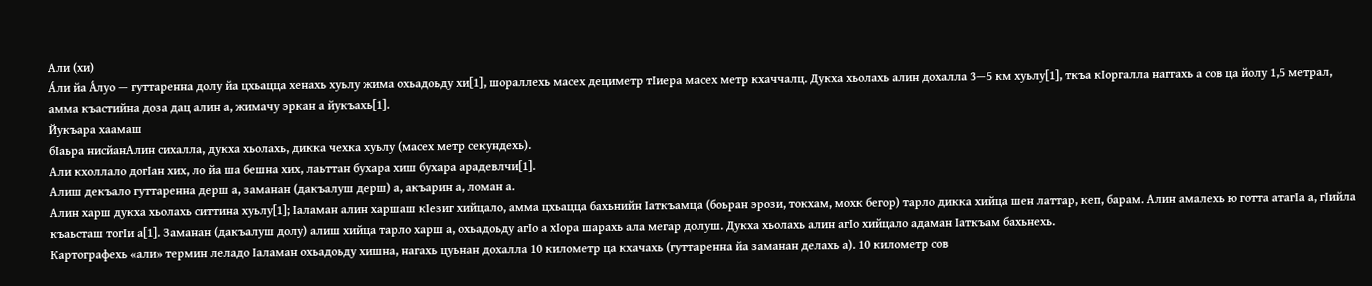Али (хи)
А́ли йа А́луо — гуттаренна долу йа цхьацца хенахь хуьлу жима охьадоьду хи[1], шораллехь масех дециметр тӀиера масех метр кхаччалц. Дукха хьолахь алин дохалла 3—5 км хуьлу[1], ткъа кӀоргалла наггахь а сов ца йолу 1,5 метрал, амма къастийна доза дац алин а, жимачу эркан а йукъахь[1].
Йукъара хаамаш
бӀаьра нисйанАлин сихалла, дукха хьолахь, дикка чехка хуьлу (масех метр секундехь).
Али кхоллало догӀан хих, ло йа ша бешна хих, лаьттан бухара хиш бухара арадевлчи[1].
Алиш декъало гуттаренна дерш а, заманан (дакъалуш дерш) а, акъарин а, ломан а.
Алин харш дукха хьолахь ситтина хуьлу[1]; Ӏаламан алин харшаш кӀезиг хийцало, амма цхьацца бахьнийн Ӏаткъамца (боьран эрози, токхам, мохк бегор) тарло дикка хийца шен латтар, кеп, барам. Алин амалехь ю готта атагӀа а, гӀийла къаьсташ тогӀи а[1]. Заманан (дакъалуш долу) алиш хийца тарло харш а, охьадоьду агӀо а хӀора шарахь ала мегар долуш. Дукха хьолахь алин агӀо хийцало адаман Ӏаткъам бахьнехь.
Картографехь «али» термин леладо Ӏаламан охьадоьду хишна, нагахь цуьнан дохалла 10 километр ца кхачахь (гуттаренна йа заманан делахь а). 10 километр сов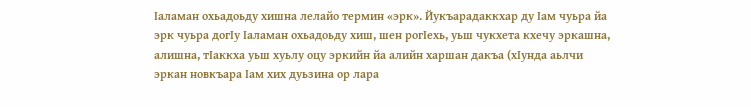Ӏаламан охьадоьду хишна лелайо термин «эрк». Йукъарадаккхар ду Ӏам чуьра йа эрк чуьра догӀу Ӏаламан охьадоьду хиш, шен рогӀехь, уьш чукхета кхечу эркашна, алишна, тӀаккха уьш хуьлу оцу эркийн йа алийн харшан дакъа (хӀунда аьлчи эркан новкъара Ӏам хих дуьзина ор лара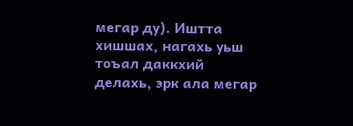мегар ду). Иштта хишшах, нагахь уьш тоъал даккхий делахь, эрк ала мегар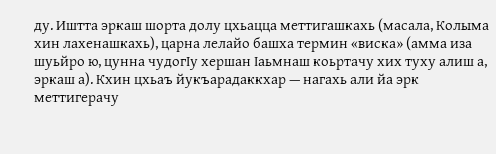ду. Иштта эркаш шорта долу цхьацца меттигашкахь (масала, Колыма хин лахенашкахь), царна лелайо башха термин «виска» (амма иза шуьйро ю, цунна чудогӀу хершан Ӏаьмнаш коьртачу хих туху алиш а, эркаш а). Кхин цхьаъ йукъарадаккхар — нагахь али йа эрк меттигерачу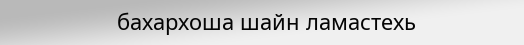бахархоша шайн ламастехь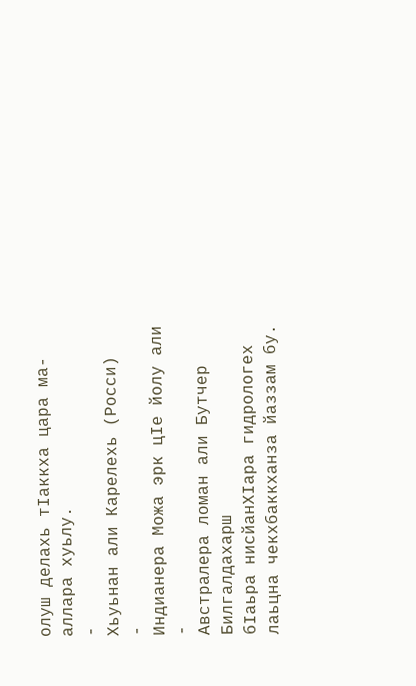олуш делахь тӀаккха цара ма-аллара хуьлу.
-
Хьуьнан али Карелехь (Росси)
-
Индианера Можа эрк цӀе йолу али
-
Австралера ломан али Бутчер
Билгалдахарш
бӀаьра нисйанХӀара гидрологех лаьцна чекхбаккханза йаззам бу.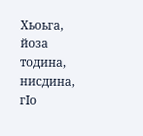Хьоьга, йоза тодина, нисдина, гӀо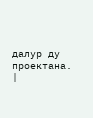далур ду проектана. |